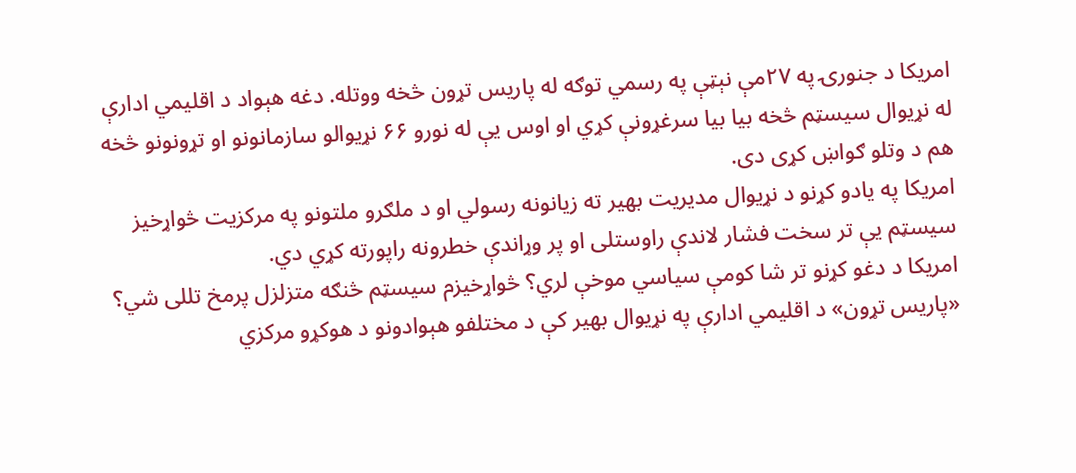امريکا د جنورۍ په ۲۷مې نېټې په رسمي توګه له پاريس تړون څخه ووتله. دغه هېواد د اقليمي ادارې له نړيوال سيسټم څخه بیا بیا سرغړونې کړي او اوس یې له نورو ۶۶ نړيوالو سازمانونو او تړونونو څخه هم د وتلو ګواښ کړی دی.
امريکا په يادو کړنو د نړيوال مديريت بهير ته زيانونه رسولي او د ملګرو ملتونو په مرکزيت څواړخيز سيسټم يې تر سخت فشار لاندې راوستلی او پر وړاندې خطرونه راپورته کړي دي.
امريکا د دغو کړنو تر شا کومې سياسي موخې لري؟ څواړخيزم سيسټم څنګه متزلزل پرمخ تللی شي؟
«پاريس تړون» د اقليمي ادارې په نړيوال بهير کې د مختلفو هېوادونو د هوکړو مرکزي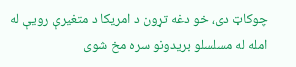چوکاټ دی، خو دغه تړون د امريکا د متغيرې رويې له امله له مسلسلو بریدونو سره مخ شوی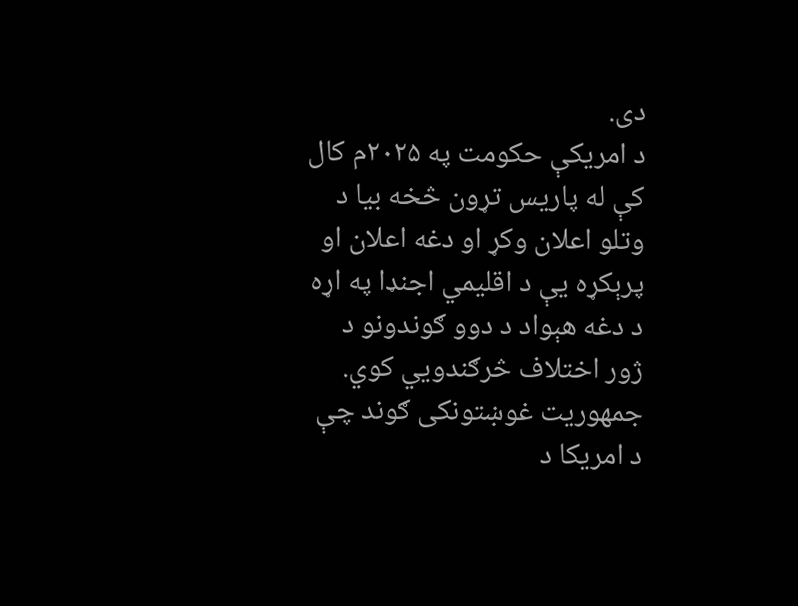دی.
د امريکې حکومت په ۲۰۲۵م کال کې له پاريس تړون څخه بيا د وتلو اعلان وکړ او دغه اعلان او پرېکړه يې د اقليمي اجنډا په اړه د دغه هېواد د دوو ګوندونو د ژور اختلاف څرګندويي کوي. جمهوريت غوښتونکی ګوند چې د امريکا د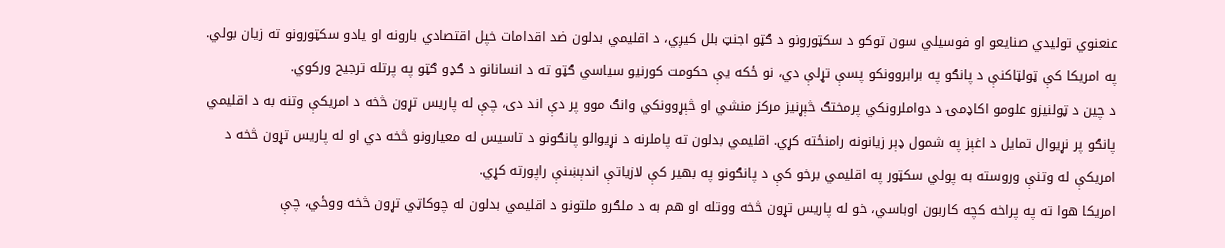عنعنوي توليدي صنايعو او فوسيلي سون توکو د سکټورونو د ګټو اجنټ بلل کيږي، د اقليمي بدلون ضد اقدامات خپل اقتصادي بارونه او يادو سکټورونو ته زيان بولي. په امريکا کې ټولټاکنې د پانګو په برابروونکو پسې تړلې دي، نو ځکه یې حکومت کورنيو سياسي ګټو ته د انسانانو د ګډو ګټو په پرتله ترجيح ورکوي.
د چين د ټولنيزو علومو اکاډمۍ د دواملرونکي پرمختګ څېړنيز مرکز منشي او څېړوونکي وانګ موو پر دې اند دی، چې له پاريس تړون څخه د امريکې وتنه به د اقليمي پانګو پر نړيوال تمايل د اغېز په شمول ډېر زيانونه رامنځته کړي. اقليمي بدلون ته پاملرنه د نړيوالو پانګونو د تاسيس له معيارونو څخه دي او له پاريس تړون څخه د امريکې له وتنې وروسته به پولي سکټور په اقليمي برخو کې د پانګونو په بهير کې لازياتې اندېښنې راپورته کړي.
امريکا هوا ته په پراخه کچه کاربون اوباسي، خو له پاريس تړون څخه ووتله او هم به د ملګرو ملتونو د اقليمي بدلون له چوکاټي تړون څخه ووځي، چې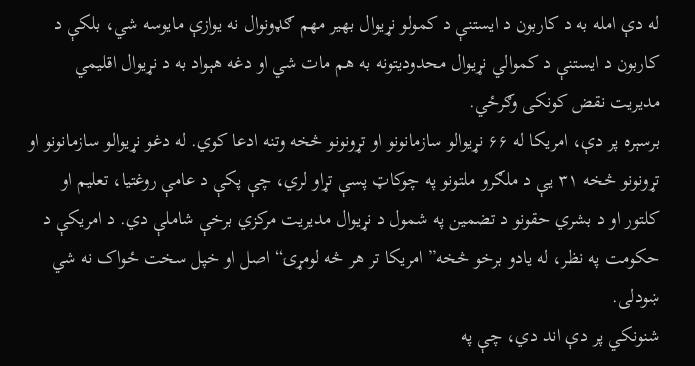له دې امله به د کاربون د ايستنې د کمولو نړيوال بهير مهم ګډونوال نه يوازې مایوسه شي، بلکې د کاربون د ايستنې د کموالي نړيوال محدوديتونه به هم مات شي او دغه هېواد به د نړيوال اقليمي مديريت نقض کونکی وګرځي.
برسېره پر دې، امريکا له ۶۶ نړيوالو سازمانونو او تړونونو څخه وتنه ادعا کوي. له دغو نړيوالو سازمانونو او تړونونو څخه ۳۱ يې د ملګرو ملتونو په چوکاټ پسې تړاو لري، چې پکې د عامې روغتيا، تعليم او کلتور او د بشري حقونو د تضمين په شمول د نړيوال مديريت مرکزي برخې شاملې دي. د امريکې د حکومت په نظر، له يادو برخو څخه” امريکا تر هر څه لومړۍ“ اصل او خپل سخت ځواک نه شي ښودلی.
شنونکي پر دې اند دي، چې په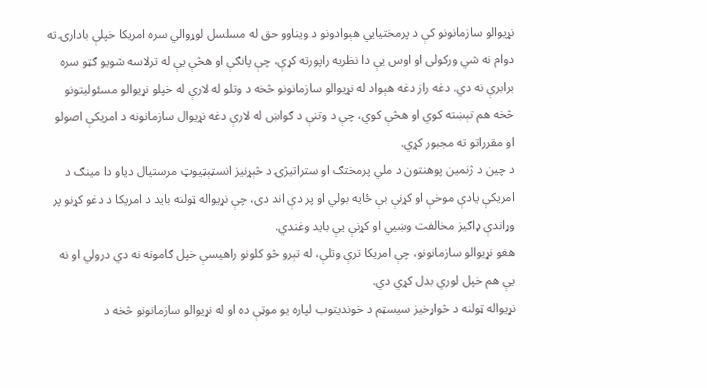نړيوالو سازمانونو کې د پرمختيايي هېوادونو د ويناوو حق له مسلسل لوړوالي سره امريکا خپلې بادارۍ ته دوام نه شي ورکولی او اوس یې دا نظريه راپورته کړې، چې پانګې او هڅې يې له ترلاسه شويو ګټو سره برابرې نه دي. دغه راز دغه هېواد له نړيوالو سازمانونو څخه د وتلو له لارې له خپلو نړيوالو مسئوليتونو څخه هم تېښته کوي او هڅې کوي، چې د وتنې د ګواښ له لارې دغه نړيوال سازمانونه د امريکې اصولو او مقرراتو ته مجبور کړي.
د چين د ژنمين پوهنتون د ملي پرمختګ او ستراتيژۍ د څېړنيز انسټېټيوټ مرستيال دياو دا مينګ د امريکې یادې موخې او کړنې بې ځایه بولي او پر دې اند دی، چې نړيواله ټولنه باید د امريکا د دغو کړنو پر وړاندې ډاګيز مخالفت وښيي او کړنې يې باید وغندي.
هغو نړيوالو سازمانونو، چې امريکا ترې وتلې، له تېرو څو کلونو راهيسې خپل ګامونه نه دي درولي او نه یې هم خپل لوري بدل کړي دي.
نړيواله ټولنه د څواړخيز سيسټم د خونديتوب لپاره يو موټې ده او له نړيوالو سازمانونو څخه د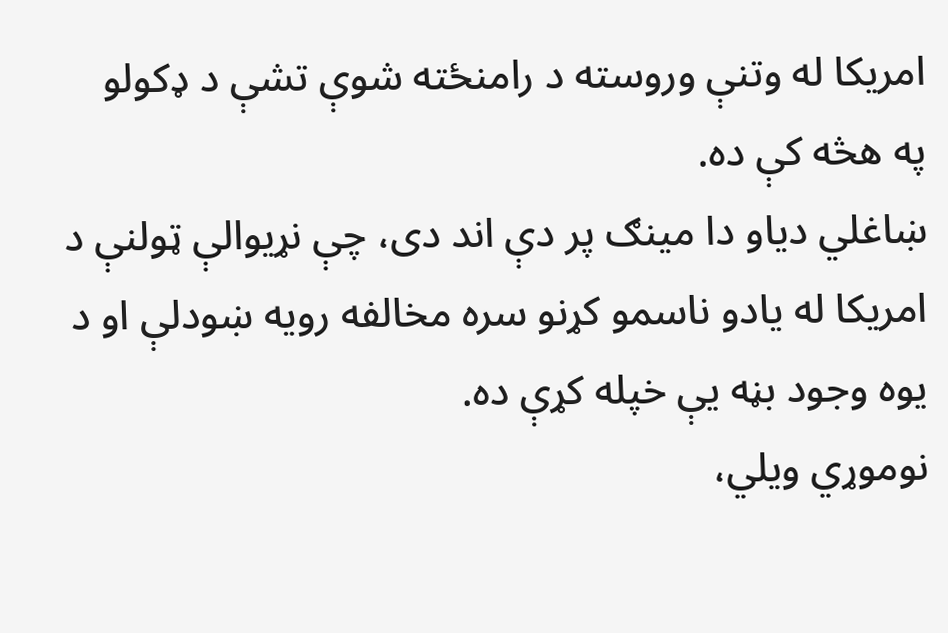امريکا له وتنې وروسته د رامنځته شوې تشې د ډکولو په هڅه کې ده.
ښاغلي دياو دا مينګ پر دې اند دی، چې نړيوالې ټولنې د امريکا له يادو ناسمو کړنو سره مخالفه رويه ښودلې او د يوه وجود بڼه يې خپله کړې ده.
نوموړي ويلي،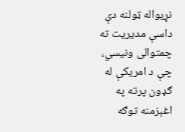نړيواله ټولنه دې داسې مديريت ته چمتوالی ونيسي، چې د امريکې له ګډون پرته په اغېزمنه توګه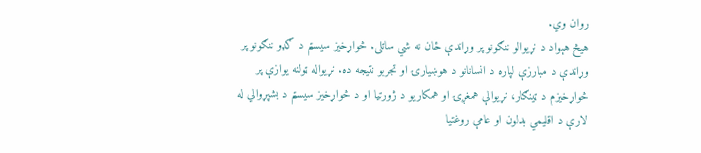روان وي.
هيڅ هېواد د نړيوالو ننګونو پر وړاندې ځان نه شي ساتلی. څواړخيز سیسټم د ګډو ننګونو پر وړاندې د مبارزې لپاره د انسانانو د هوښيارۍ او تجربو نتيجه ده. نړيواله ټولنه يوازې پر څواړخيزم د ټينګار، نړيوالې همغږۍ او همکاريو د ژورتيا او د څواړخيز سيسټم د بشپړوالي له لارې د اقليمي بدلون او عامې روغتيا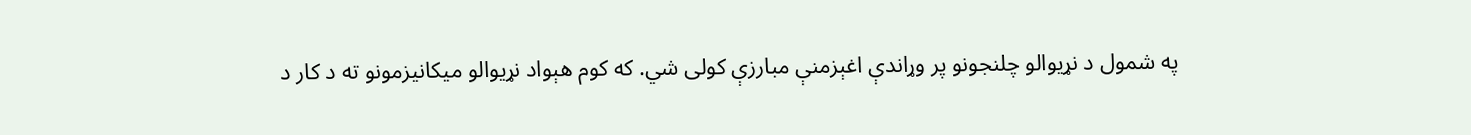په شمول د نړيوالو چلنجونو پر وړاندې اغېزمنې مبارزې کولی شي. که کوم هېواد نړيوالو ميکانيزمونو ته د کار د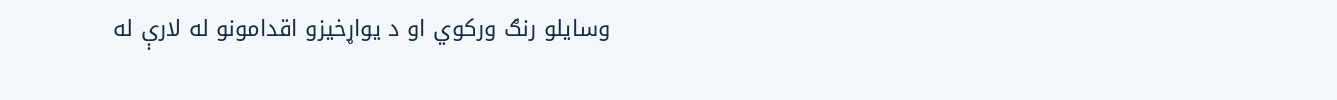وسايلو رنګ ورکوي او د يواړخيزو اقدامونو له لارې له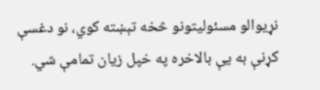نړيوالو مسئوليتونو څخه تېښته کوي، نو دغسې کړنې به یې بالاخره په خپل زيان تمامې شي.